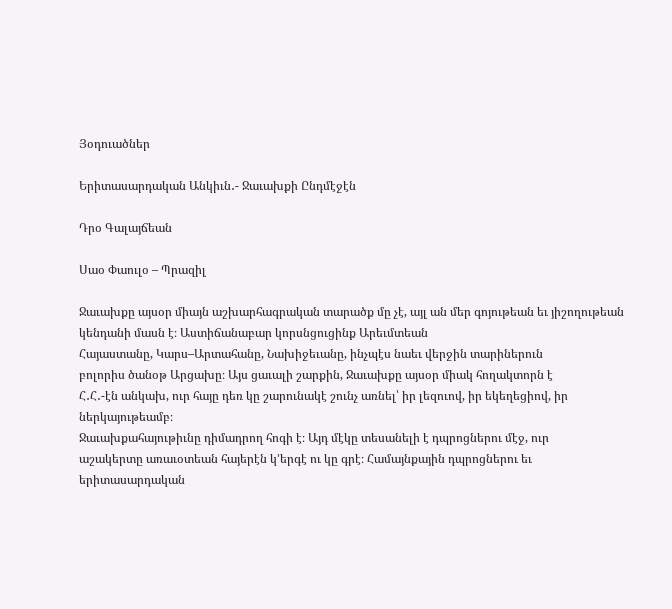Յօդուածներ

Երիտասարդական Անկիւն․- Ջաւախքի Ընդմէջէն

Դրօ Գալայճեան

Սաօ Փաուլօ – Պրազիլ

Ջաւախքը այսօր միայն աշխարհագրական տարածք մը չէ, այլ ան մեր գոյութեան եւ յիշողութեան կենդանի մասն է։ Աստիճանաբար կորսնցուցինք Արեւմտեան
Հայաստանը, Կարս–Արտահանը, Նախիջեւանը, ինչպէս նաեւ վերջին տարիներուն
բոլորիս ծանօթ Արցախը։ Այս ցաւալի շարքին, Ջաւախքը այսօր միակ հողակտորն է
Հ․Հ․-էն անկախ, ուր հայը դեռ կը շարունակէ շունչ առնել՝ իր լեզուով, իր եկեղեցիով, իր
ներկայութեամբ։
Ջաւախքահայութիւնը դիմադրող հոգի է։ Այդ մէկը տեսանելի է դպրոցներու մէջ, ուր
աշակերտը առաւօտեան հայերէն կ՚երգէ ու կը գրէ։ Համայնքային դպրոցներու եւ
երիտասարդական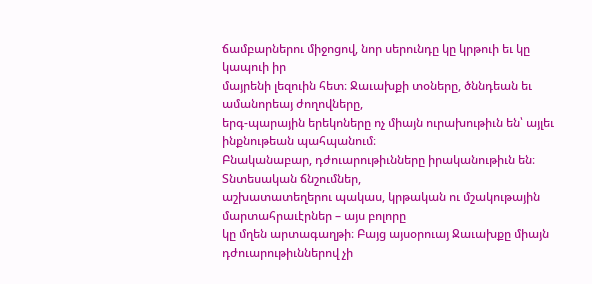ճամբարներու միջոցով, նոր սերունդը կը կրթուի եւ կը կապուի իր
մայրենի լեզուին հետ։ Ջաւախքի տօները, ծննդեան եւ ամանորեայ ժողովները,
երգ-պարային երեկոները ոչ միայն ուրախութիւն են՝ այլեւ ինքնութեան պահպանում։
Բնականաբար, դժուարութիւնները իրականութիւն են։ Տնտեսական ճնշումներ,
աշխատատեղերու պակաս, կրթական ու մշակութային մարտահրաւէրներ – այս բոլորը
կը մղեն արտագաղթի։ Բայց այսօրուայ Ջաւախքը միայն դժուարութիւններով չի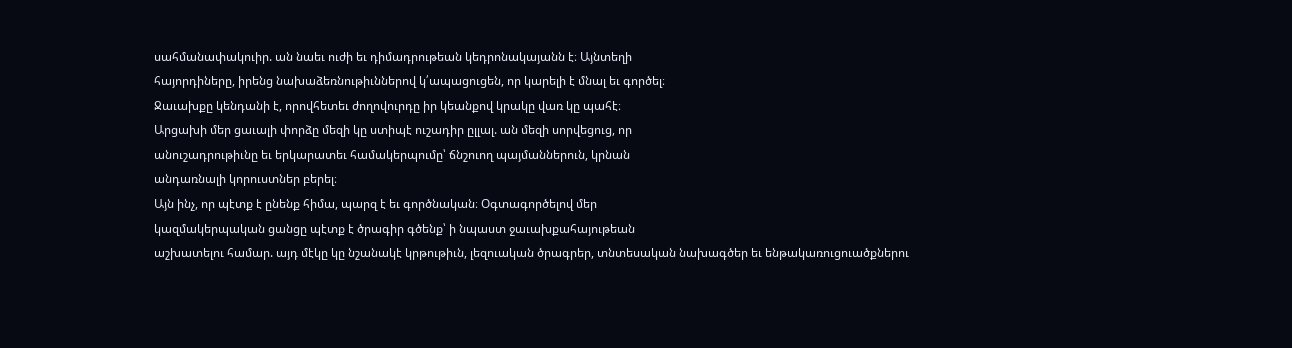սահմանափակուիր. ան նաեւ ուժի եւ դիմադրութեան կեդրոնակայանն է։ Այնտեղի
հայորդիները, իրենց նախաձեռնութիւններով կ՛ապացուցեն, որ կարելի է մնալ եւ գործել։
Ջաւախքը կենդանի է, որովհետեւ ժողովուրդը իր կեանքով կրակը վառ կը պահէ։
Արցախի մեր ցաւալի փորձը մեզի կը ստիպէ ուշադիր ըլլալ. ան մեզի սորվեցուց, որ
անուշադրութիւնը եւ երկարատեւ համակերպումը՝ ճնշուող պայմաններուն, կրնան
անդառնալի կորուստներ բերել։
Այն ինչ, որ պէտք է ընենք հիմա, պարզ է եւ գործնական։ Օգտագործելով մեր
կազմակերպական ցանցը պէտք է ծրագիր գծենք՝ ի նպաստ ջաւախքահայութեան
աշխատելու համար. այդ մէկը կը նշանակէ կրթութիւն, լեզուական ծրագրեր, տնտեսական նախագծեր եւ ենթակառուցուածքներու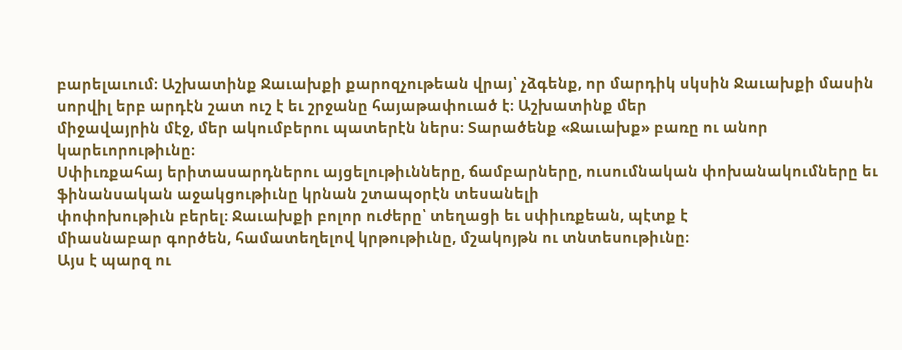բարելաւում։ Աշխատինք Ջաւախքի քարոզչութեան վրայ՝ չձգենք, որ մարդիկ սկսին Ջաւախքի մասին սորվիլ երբ արդէն շատ ուշ է եւ շրջանը հայաթափուած է։ Աշխատինք մեր
միջավայրին մէջ, մեր ակումբերու պատերէն ներս։ Տարածենք «Ջաւախք» բառը ու անոր
կարեւորութիւնը։
Սփիւռքահայ երիտասարդներու այցելութիւնները, ճամբարները, ուսումնական փոխանակումները եւ ֆինանսական աջակցութիւնը կրնան շտապօրէն տեսանելի
փոփոխութիւն բերել։ Ջաւախքի բոլոր ուժերը՝ տեղացի եւ սփիւռքեան, պէտք է
միասնաբար գործեն, համատեղելով կրթութիւնը, մշակոյթն ու տնտեսութիւնը։
Այս է պարզ ու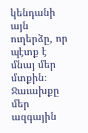կենդանի այն ուղերձը, որ պէտք է մնայ մեր մտքին։ Ջաւախքը մեր
ազգային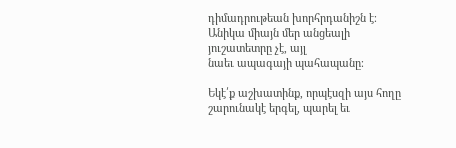դիմադրութեան խորհրդանիշն է։ Անիկա միայն մեր անցեալի յուշատետրը չէ, այլ
նաեւ ապագայի պահապանը։

Եկէ՛ք աշխատինք, որպէսզի այս հողը շարունակէ երգել, պարել եւ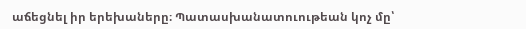աճեցնել իր երեխաները։ Պատասխանատուութեան կոչ մը՝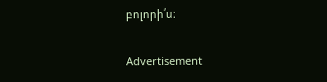բոլորի՛ս։

Advertisement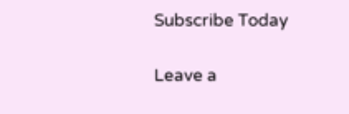Subscribe Today

Leave a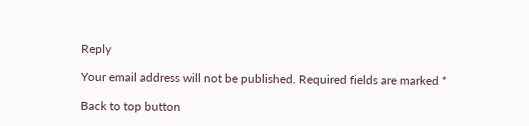Reply

Your email address will not be published. Required fields are marked *

Back to top button